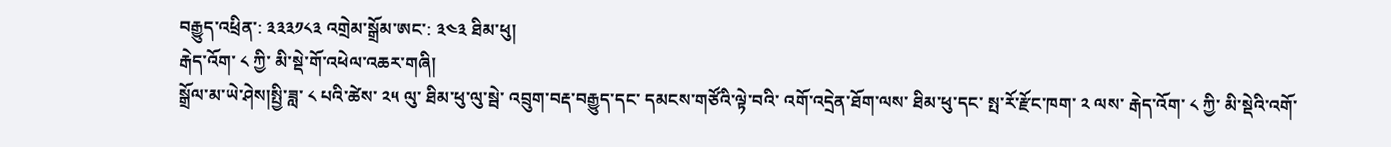བརྒྱུད་འཕྲིན་: ༣༣༣༡༨༣ འགྲེམ་སྒྲོམ་ཨང་: ༣༤༣ ཐིམ་ཕུ།
རྒེད་འོག་ ༨ ཀྱི་ མི་སྡེ་གོ་འཕེལ་འཆར་གཞི།
སྒྲོལ་མ་ཡེ་ཤེས།སྤྱི་ཟླ་ ༨ པའི་ཚེས་ ༢༥ ལུ་ ཐིམ་ཕུ་ལུ་སྦེ་ འབྲུག་བརྡ་བརྒྱུད་དང་ དམངས་གཙོའི་ལྟེ་བའི་ འགོ་འདྲེན་ཐོག་ལས་ ཐིམ་ཕུ་དང་ སྤ་རོ་རྫོང་ཁག་ ༢ ལས་ རྒེད་འོག་ ༨ ཀྱི་ མི་སྡེའི་འགོ་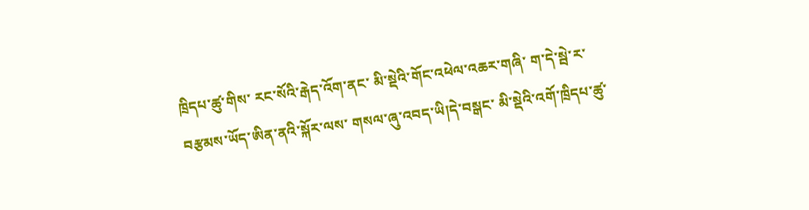ཁྲིདཔ་ཚུ་གིས་ རང་སོའི་རྒེད་འོག་ནང་ མི་སྡེའི་གོང་འཕེལ་འཆར་གཞི་ ག་དེ་སྦེ་ར་ བརྩམས་ཡོད་ཨིན་ནའི་སྐོར་ལས་ གསལ་ཞུ་འབད་ཡི།དེ་བསྒང་ མི་སྡེའི་འགོ་ཁྲིདཔ་ཚུ་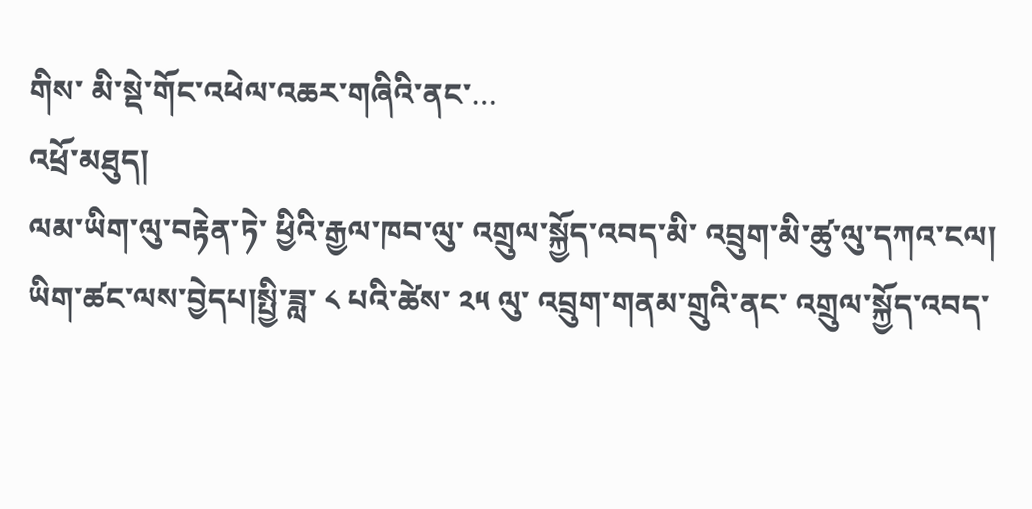གིས་ མི་སྡེ་གོང་འཕེལ་འཆར་གཞིའི་ནང་…
འཕྲོ་མཐུད།
ལམ་ཡིག་ལུ་བརྟེན་ཏེ་ ཕྱིའི་རྒྱལ་ཁབ་ལུ་ འགྲུལ་སྐྱོད་འབད་མི་ འབྲུག་མི་ཚུ་ལུ་དཀའ་ངལ།
ཡིག་ཚང་ལས་བྱེདཔ།སྤྱི་ཟླ་ ༨ པའི་ཚེས་ ༢༥ ལུ་ འབྲུག་གནམ་གྲུའི་ནང་ འགྲུལ་སྐྱོད་འབད་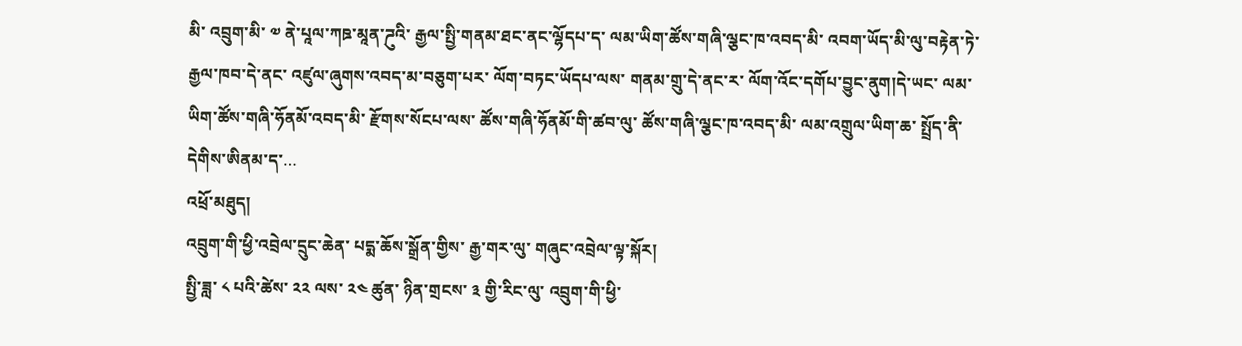མི་ འབྲུག་མི་ ༧ ནེ་པཱལ་ཀཋ་མཱན་ཌུའི་ རྒྱལ་སྤྱི་གནམ་ཐང་ནང་ལྷོདཔ་ད་ ལམ་ཡིག་ཚོས་གཞི་ལྕང་ཁ་འབད་མི་ འབག་ཡོད་མི་ལུ་བརྟེན་ཏེ་ རྒྱལ་ཁབ་དེ་ནང་ འཛུལ་ཞུགས་འབད་མ་བཅུག་པར་ ལོག་བཏང་ཡོདཔ་ལས་ གནམ་གྲུ་དེ་ནང་ར་ ལོག་འོང་དགོཔ་བྱུང་ནུག།དེ་ཡང་ ལམ་ཡིག་ཚོས་གཞི་ཧོནམོ་འབད་མི་ རྫོགས་སོངཔ་ལས་ ཚོས་གཞི་ཧོནམོ་གི་ཚབ་ལུ་ ཚོས་གཞི་ལྕང་ཁ་འབད་མི་ ལམ་འགྲུལ་ཡིག་ཆ་ སྤྲོད་ནི་དེགིས་ཨིནམ་ད་…
འཕྲོ་མཐུད།
འབྲུག་གི་ཕྱི་འབྲེལ་དྲུང་ཆེན་ པདྨ་ཆོས་སྒྲོན་གྱིས་ རྒྱ་གར་ལུ་ གཞུང་འབྲེལ་ལྟ་སྐོར།
སྤྱི་ཟླ་ ༨ པའི་ཚེས་ ༢༢ ལས་ ༢༤ ཚུན་ ཉིན་གྲངས་ ༣ གྱི་རིང་ལུ་ འབྲུག་གི་ཕྱི་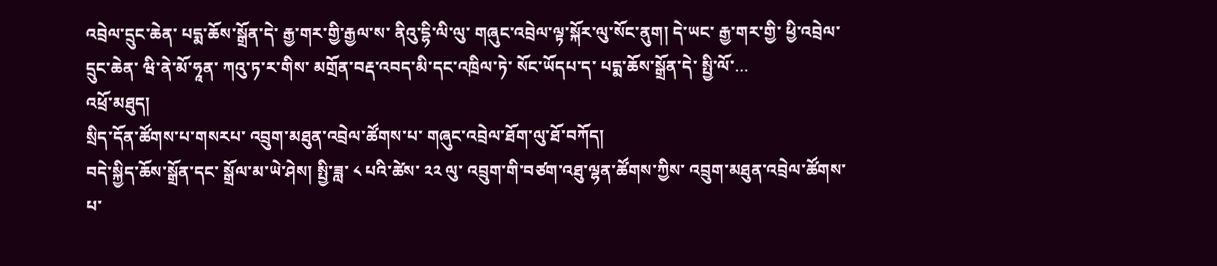འབྲེལ་དྲུང་ཆེན་ པདྨ་ཆོས་སྒྲོན་དེ་ རྒྱ་གར་གྱི་རྒྱལ་ས་ ནིའུ་དྷི་ལི་ལུ་ གཞུང་འབྲེལ་ལྟ་སྐོར་ལུ་སོང་ནུག། དེ་ཡང་ རྒྱ་གར་གྱི་ ཕྱི་འབྲེལ་དྲུང་ཆེན་ ཝི་ནེ་མོ་ཧཱན་ ཀའུ་ཏ་ར་གིས་ མགྲོན་བརྡ་འབད་མི་དང་འཁྲིལ་ཏེ་ སོང་ཡོདཔ་ད་ པདྨ་ཆོས་སྒྲོན་དེ་ སྤྱི་ལོ་…
འཕྲོ་མཐུད།
སྲིད་དོན་ཚོགས་པ་གསརཔ་ འབྲུག་མཐུན་འབྲེལ་ཚོགས་པ་ གཞུང་འབྲེལ་ཐོག་ལུ་ཐོ་བཀོད།
བདེ་སྐྱིད་ཆོས་སྒྲོན་དང་ སྒྲོལ་མ་ཡེ་ཤེས། སྤྱི་ཟླ་ ༨ པའི་ཚེས་ ༢༢ ལུ་ འབྲུག་གི་བཙག་འཐུ་ལྷན་ཚོགས་ཀྱིས་ འབྲུག་མཐུན་འབྲེལ་ཚོགས་པ་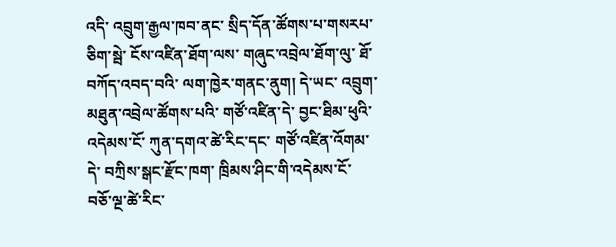འདི་ འབྲུག་རྒྱལ་ཁབ་ནང་ སྲིད་དོན་ཚོགས་པ་གསརཔ་ཅིག་སྦེ་ ངོས་འཛིན་ཐོག་ལས་ གཞུང་འབྲེལ་ཐོག་ལུ་ ཐོ་བཀོད་འབད་བའི་ ལག་ཁྱེར་གནང་ནུག། དེ་ཡང་ འབྲུག་མཐུན་འབྲེལ་ཚོགས་པའི་ གཙོ་འཛིན་དེ་ བྱང་ཐིམ་ཕུའི་འདེམས་ངོ་ ཀུན་དགའ་ཚེ་རིང་དང་ གཙོ་འཛིན་འོགམ་དེ་ བཀྲིས་སྒང་རྫོང་ཁག་ ཁྲིམས་ཤིང་གི་འདེམས་ངོ་ བཅོ་ལྔ་ཚེ་རིང་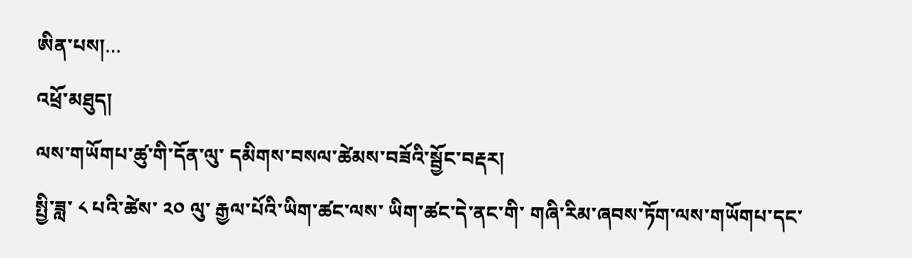ཨིན་པས།…
འཕྲོ་མཐུད།
ལས་གཡོགཔ་ཚུ་གི་དོན་ལུ་ དམིགས་བསལ་ཚེམས་བཟོའི་སྦྱོང་བརྡར།
སྤྱི་ཟླ་ ༨ པའི་ཚེས་ ༢༠ ལུ་ རྒྱལ་པོའི་ཡིག་ཚང་ལས་ ཡིག་ཚང་དེ་ནང་གི་ གཞི་རིམ་ཞབས་ཏོག་ལས་གཡོགཔ་དང་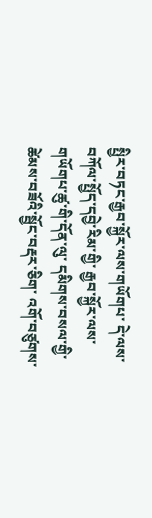སྤྱིར་བཏང་རྒྱབ་སྐྱོར་ལས་གཡོགཔ་ དེ་ལས་ བཀོལ་སྤྱོད་དབྱེ་རིམ་གྱི་ རྒྱབ་སྐྱོར་ལས་གཡོགཔ་ཚུ་གི་དོན་ལུ་ དམིགས་བསལ་གྱི་ ཚེམས་བཟོའི་སྦྱོང་བརྡར་ཅིག་ འགོ་བཙུགས་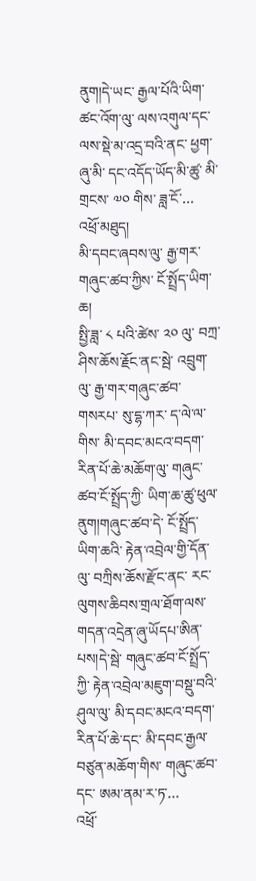ནུག།དེ་ཡང་ རྒྱལ་པོའི་ཡིག་ཚང་འོག་ལུ་ ལས་འགུལ་དང་ ལས་སྡེ་མ་འདྲ་བའི་ནང་ ཕྱག་ཞུ་མི་ དང་འདོད་ཡོད་མི་ཚུ་ མི་གྲངས་ ༧༠ གིས་ ཟླ་ངོ་…
འཕྲོ་མཐུད།
མི་དབང་ཞབས་ལུ་ རྒྱ་གར་གཞུང་ཚབ་ཀྱིས་ ངོ་སྤྲོད་ཡིག་ཆ།
སྤྱི་ཟླ་ ༨ པའི་ཚེས་ ༢༠ ལུ་ བཀྲ་ཤིས་ཆོས་རྗོང་ནང་སྦེ་ འབྲུག་ལུ་ རྒྱ་གར་གཞུང་ཚབ་གསརཔ་ སུ་དྷ་ཀར་ ད་ལེ་ལ་གིས་ མི་དབང་མངའ་བདག་རིན་པོ་ཆེ་མཆོག་ལུ་ གཞུང་ཚབ་ངོ་སྤྲོད་ཀྱི་ ཡིག་ཆ་ཚུ་ཕུལ་ནུག།གཞུང་ཚབ་དེ་ ངོ་སྤྲོད་ཡིག་ཆའི་ རྟེན་འབྲེལ་གྱི་དོན་ལུ་ བཀྲིས་ཆོས་རྫོང་ནང་ རང་ལུགས་ཆིབས་གྲལ་ཐོག་ལས་ གདན་འདྲེན་ཞུ་ཡོདཔ་ཨིན་པས།དེ་སྦེ་ གཞུང་ཚབ་ངོ་སྤྲོད་ཀྱི་ རྟེན་འབྲེལ་མཇུག་བསྡུ་བའི་ཤུལ་ལུ་ མི་དབང་མངའ་བདག་རིན་པོ་ཆེ་དང་ མི་དབང་རྒྱལ་བཙུན་མཆོག་གིས་ གཞུང་ཚབ་དང་ ཨམ་ནམ་ར་ཏ་…
འཕྲོ་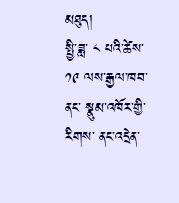མཐུད།
སྤྱི་ཟླ་ ༨ པའི་ཚེས་ ༡༩ ལས་རྒྱལ་ཁབ་ནང་ སྣུམ་འཁོར་གྱི་རིགས་ ནང་འདྲེན་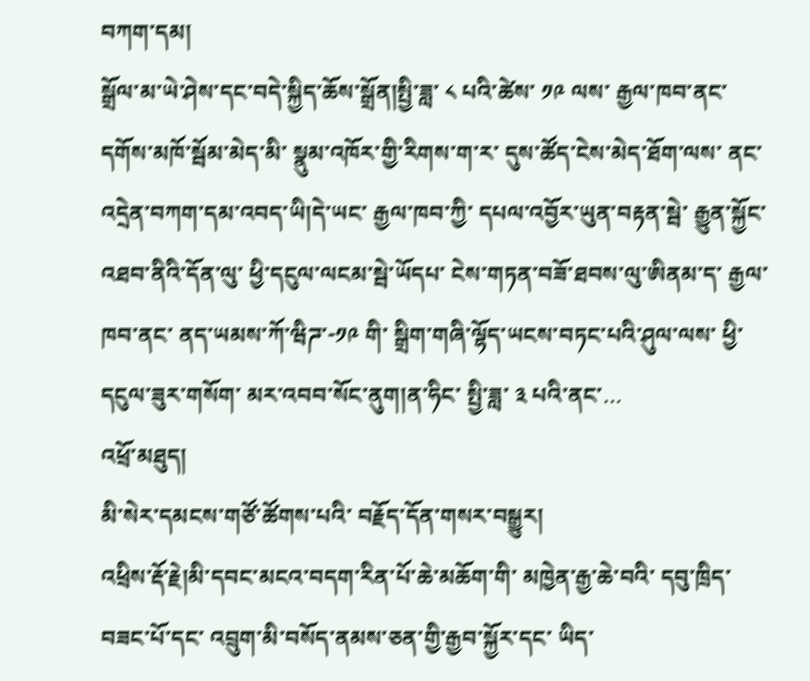བཀག་དམ།
སྒྲོལ་མ་ཡེ་ཤེས་དང་བདེ་སྐྱིད་ཆོས་སྒྲོན།སྤྱི་ཟླ་ ༨ པའི་ཚེས་ ༡༩ ལས་ རྒྱལ་ཁབ་ནང་ དགོས་མཁོ་སྦོམ་མེད་མི་ སྣུམ་འཁོར་གྱི་རིགས་ག་ར་ དུས་ཚོད་ངེས་མེད་ཐོག་ལས་ ནང་འདྲེན་བཀག་དམ་འབད་ཡི།དེ་ཡང་ རྒྱལ་ཁབ་ཀྱི་ དཔལ་འབྱོར་ཡུན་བརྟན་སྦེ་ རྒྱུན་སྐྱོང་འཐབ་ནིའི་དོན་ལུ་ ཕྱི་དངུལ་ལངམ་སྦེ་ཡོདཔ་ ངེས་གཏན་བཟོ་ཐབས་ལུ་ཨིནམ་ད་ རྒྱལ་ཁབ་ནང་ ནད་ཡམས་ཀོ་ཝིཌ་-༡༩ གི་ སྒྲིག་གཞི་ལྷོད་ཡངས་བཏང་པའི་ཤུལ་ལས་ ཕྱི་དངུལ་ཟུར་གསོག་ མར་འབབ་སོང་ནུག།ན་ཧིང་ སྤྱི་ཟླ་ ༣ པའི་ནང་…
འཕྲོ་མཐུད།
མི་སེར་དམངས་གཙོ་ཚོགས་པའི་ བརྗོད་དོན་གསར་བསྒྱུར།
འཕྲིས་རྡོ་རྗེ།མི་དབང་མངའ་བདག་རིན་པོ་ཆེ་མཆོག་གི་ མཁྱེན་རྒྱ་ཆེ་བའི་ དབུ་ཁྲིད་བཟང་པོ་དང་ འབྲུག་མི་བསོད་ནམས་ཅན་གྱི་རྒྱབ་སྐྱོར་དང་ ཡིད་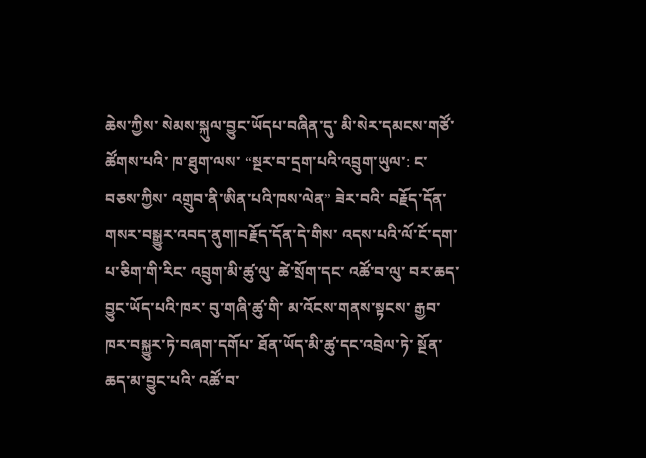ཆེས་ཀྱིས་ སེམས་སྐུལ་བྱུང་ཡོདཔ་བཞིན་དུ་ མི་སེར་དམངས་གཙོ་ཚོགས་པའི་ ཁ་ཐུག་ལས་ “སྔར་བ་དྲག་པའི་འབྲུག་ཡུལ་: ང་བཅས་ཀྱིས་ འགྲུབ་ནི་ཨིན་པའི་ཁས་ལེན” ཟེར་བའི་ བརྗོད་དོན་གསར་བསྒྱུར་འབད་ནུག།བརྗོད་དོན་དེ་གིས་ འདས་པའི་ལོ་ངོ་དག་པ་ཅིག་གི་རིང་ འབྲུག་མི་ཚུ་ལུ་ ཚེ་སྲོག་དང་ འཚོ་བ་ལུ་ བར་ཆད་བྱུང་ཡོད་པའི་ཁར་ བུ་གཞི་ཚུ་གི་ མ་འོངས་གནས་སྟངས་ རྒྱབ་ཁར་བསྐྱུར་ཏེ་བཞག་དགོཔ་ ཐོན་ཡོད་མི་ཚུ་དང་འབྲེལ་ཏེ་ སྔོན་ཆད་མ་བྱུང་པའི་ འཚོ་བ་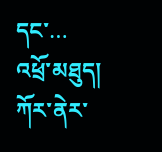དང་…
འཕྲོ་མཐུད།
ཀོར་ནེར་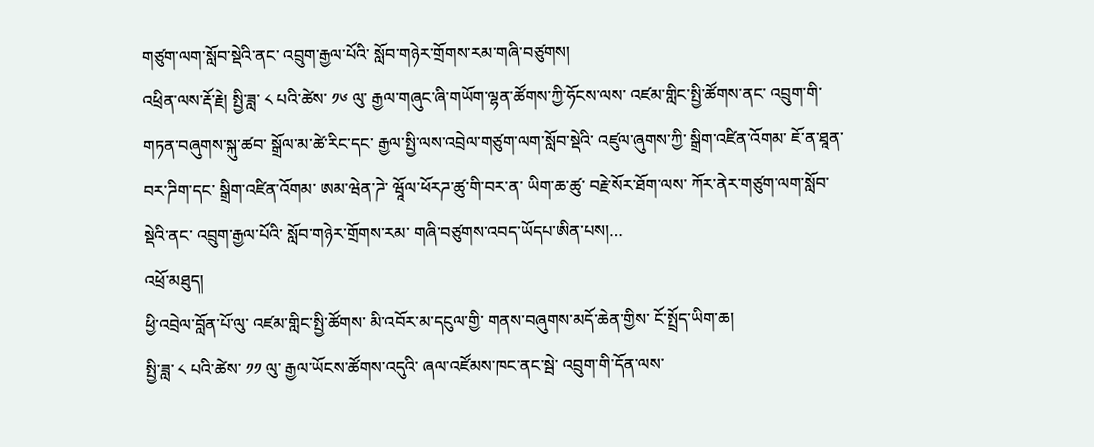གཙུག་ལག་སློབ་སྡེའི་ནང་ འབྲུག་རྒྱལ་པོའི་ སློབ་གཉེར་གྲོགས་རམ་གཞི་བཙུགས།
འཕྲིན་ལས་རྡོ་རྗེ། སྤྱི་ཟླ་ ༨ པའི་ཚེས་ ༡༦ ལུ་ རྒྱལ་གཞུང་ཞི་གཡོག་ལྷན་ཚོགས་ཀྱི་ཧོངས་ལས་ འཛམ་གླིང་སྤྱི་ཚོགས་ནང་ འབྲུག་གི་གཏན་བཞུགས་སྐུ་ཚབ་ སྒྲོལ་མ་ཚེ་རིང་དང་ རྒྱལ་སྤྱི་ལས་འབྲེལ་གཙུག་ལག་སློབ་སྡེའི་ འཛུལ་ཞུགས་ཀྱི་ སྒྲིག་འཛིན་འོགམ་ ཇོ་ན་ཐཱན་ བར་ཌིག་དང་ སྒྲིག་འཛིན་འོགམ་ ཨམ་ཝེན་ཌེ་ ཝཱོལ་ཕོརཌ་ཚུ་གི་བར་ན་ ཡིག་ཆ་ཚུ་ བརྗེ་སོར་ཐོག་ལས་ ཀོར་ནེར་གཙུག་ལག་སློབ་སྡེའི་ནང་ འབྲུག་རྒྱལ་པོའི་ སློབ་གཉེར་གྲོགས་རམ་ གཞི་བཙུགས་འབད་ཡོདཔ་ཨིན་པས།…
འཕྲོ་མཐུད།
ཕྱི་འབྲེལ་བློན་པོ་ལུ་ འཛམ་གླིང་སྤྱི་ཚོགས་ མི་འབོར་མ་དངུལ་གྱི་ གནས་བཞུགས་མདོ་ཆེན་གྱིས་ ངོ་སྤྲོད་ཡིག་ཆ།
སྤྱི་ཟླ་ ༨ པའི་ཚེས་ ༡༡ ལུ་ རྒྱལ་ཡོངས་ཚོགས་འདུའི་ ཞལ་འཛོམས་ཁང་ནང་སྦེ་ འབྲུག་གི་དོན་ལས་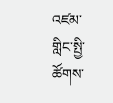འཛམ་གླིང་སྤྱི་ཚོགས་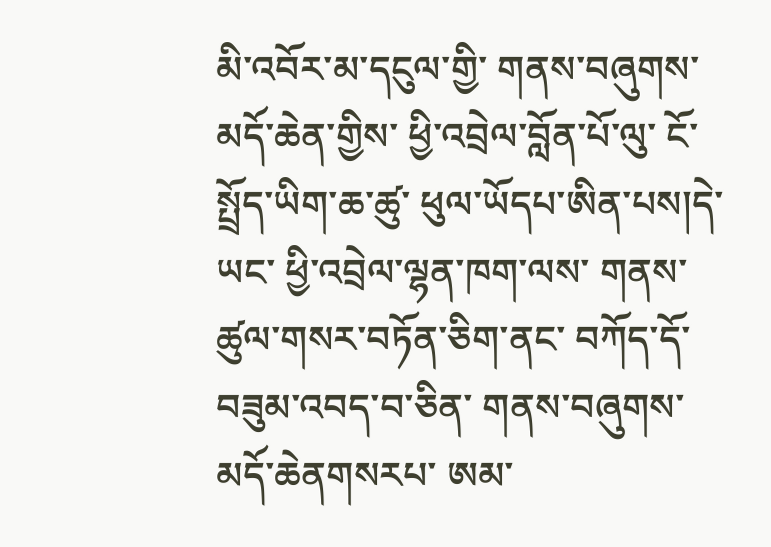མི་འབོར་མ་དངུལ་གྱི་ གནས་བཞུགས་མདོ་ཆེན་གྱིས་ ཕྱི་འབྲེལ་བློན་པོ་ལུ་ ངོ་སྤྲོད་ཡིག་ཆ་ཚུ་ ཕུལ་ཡོདཔ་ཨིན་པས།དེ་ཡང་ ཕྱི་འབྲེལ་ལྷན་ཁག་ལས་ གནས་ཚུལ་གསར་བཏོན་ཅིག་ནང་ བཀོད་དོ་བཟུམ་འབད་བ་ཅིན་ གནས་བཞུགས་མདོ་ཆེནགསརཔ་ ཨམ་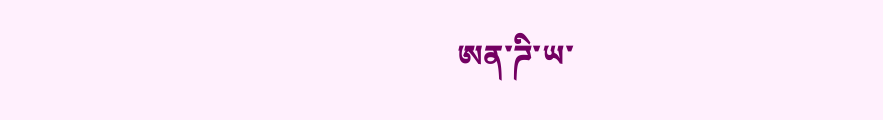ཨན་ཌི་ཡ་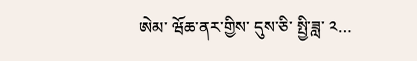ཨེམ་ ཝོཆ་ནར་གྱིས་ དུས་ཅི་ སྤྱི་ཟླ་ ༢…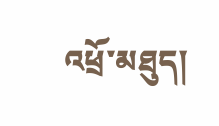འཕྲོ་མཐུད།